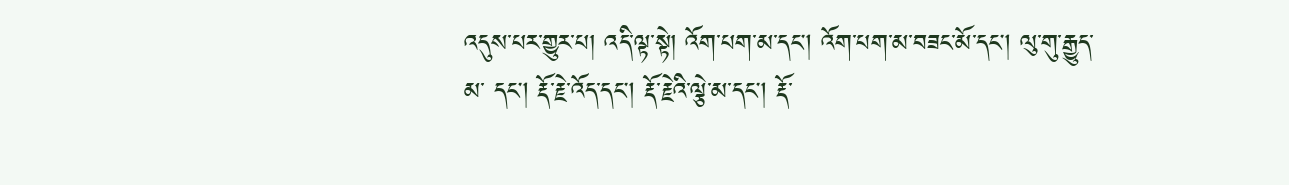འདུས་པར་གྱུར་པ། འདི་ལྟ་སྟེ། འོག་པག་མ་དང། འོག་པག་མ་བཟང་མོ་དང། ལུ་གུ་རྒྱུད་མ་ དང། རྡོ་རྗེ་འོད་དང། རྡོ་རྗེའི་ལྕེ་མ་དང། རྡོ་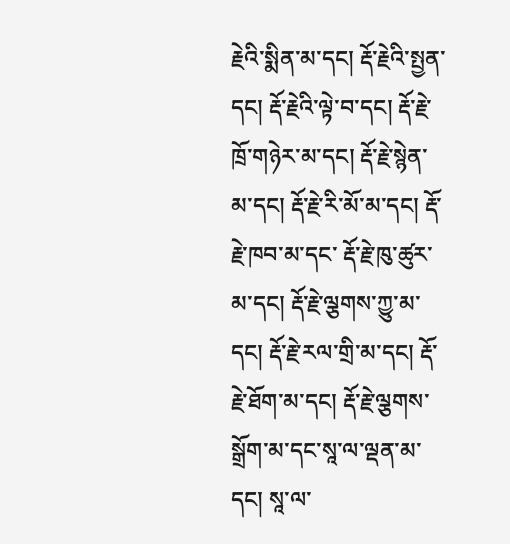རྗེའི་སྨིན་མ་དང། རྡོ་རྗེའི་སྤྱན་དང། རྡོ་རྗེའི་ལྟེ་བ་དང། རྡོ་རྗེ་ཁྲོ་གཉེར་མ་དང། རྡོ་རྗེ་སྙེན་མ་དང། རྡོ་རྗེ་རི་མོ་མ་དང། རྡོ་རྗེ་ཁབ་མ་དང་ རྡོ་རྗེ་ཁུ་ཚུར་མ་དང། རྡོ་རྗེ་ལྕགས་ཀྱུ་མ་དང། རྡོ་རྗེ་རལ་གྲི་མ་དང། རྡོ་རྗེ་ཐོག་མ་དང། རྡོ་རྗེ་ལྕགས་སྒྲོག་མ་དང་སཱ་ལ་ལྡན་མ་དང། སཱ་ལ་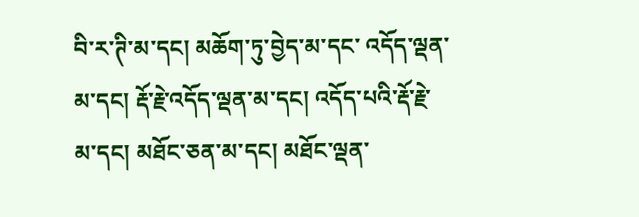བི་ར་ཊི་མ་དང། མཆོག་ཏུ་བྱེད་མ་དང་ འདོད་ལྡན་མ་དང། རྡོ་རྗེ་འདོད་ལྡན་མ་དང། འདོད་པའི་རྡོ་རྗེ་མ་དང། མཐོང་ཅན་མ་དང། མཐོང་ལྡན་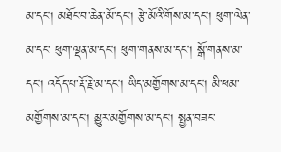མ་དང། མཐོང་བ་ཆེན་མོ་དང། རྩེ་མོའི་གོས་མ་དང། ཕུག་ལེན་མ་དང་ ཕུག་ལྡན་མ་དང། ཕུག་གནས་མ་དང། སྒོ་གནས་མ་དང། འདོད་པ་རྡོ་རྗེ་མ་དང། ཡིད་མགྱོགས་མ་དང། མི་ཕམ་མགྱོགས་མ་དང། མྱུར་མགྱོགས་མ་དང། སྤྱན་བཟང་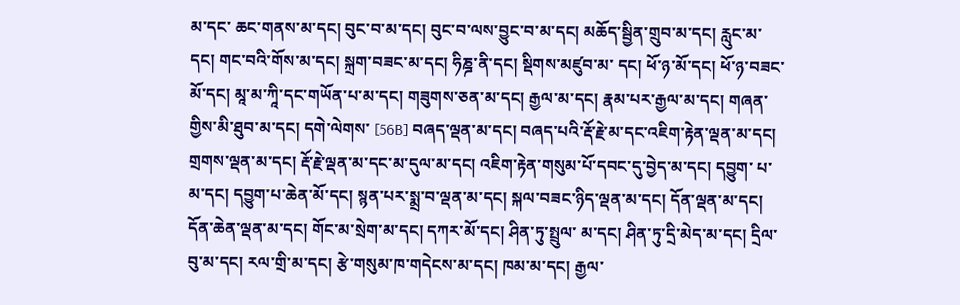མ་དང་ ཆང་གནས་མ་དང། བུང་བ་མ་དང། བུང་བ་ལས་བྱུང་བ་མ་དང། མཆོད་སྦྱིན་གྲུབ་མ་དང། རླུང་མ་དང། གང་བའི་གོས་མ་དང། སྐྲག་བཟང་མ་དང། ཧིཎྜ་ནི་དང། སྡིགས་མཛུབ་མ་ དང། ཕོ་ཉ་མོ་དང། ཕོ་ཉ་བཟང་མོ་དང། མཱ་མ་ཀཱི་དང་གཡོན་པ་མ་དང། གཟུགས་ཅན་མ་དང། རྒྱལ་མ་དང། རྣམ་པར་རྒྱལ་མ་དང། གཞན་གྱིས་མི་ཐུབ་མ་དང། དགེ་ལེགས་ [56B] བཞད་ལྡན་མ་དང། བཞད་པའི་རྡོ་རྗེ་མ་དང་འཇིག་རྟེན་ལྡན་མ་དང། གྲགས་ལྡན་མ་དང། རྡོ་རྗེ་ལྡན་མ་དང་མ་དུལ་མ་དང། འཇིག་རྟེན་གསུམ་པོ་དབང་དུ་བྱེད་མ་དང། དབྱུག་ པ་མ་དང། དབྱུག་པ་ཆེན་མོ་དང། སྙན་པར་སྨྲ་བ་ལྡན་མ་དང། སྐལ་བཟང་ཉིད་ལྡན་མ་དང། དོན་ལྡན་མ་དང། དོན་ཆེན་ལྡན་མ་དང། གོང་མ་སྲེག་མ་དང། དཀར་མོ་དང། ཤིན་ཏུ་སྤྲུལ་ མ་དང། ཤིན་ཏུ་དྲི་མེད་མ་དང། དྲིལ་བུ་མ་དང། རལ་གྲི་མ་དང། རྩེ་གསུམ་ཁ་གདེངས་མ་དང། ཁམ་མ་དང། རྒྱལ་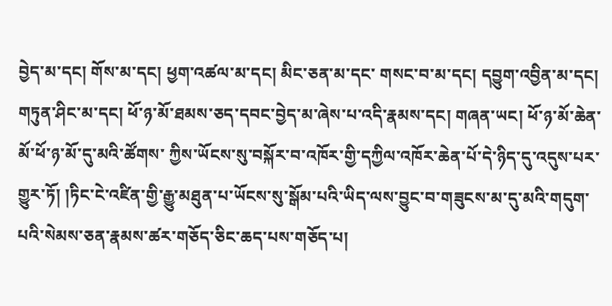བྱེད་མ་དང། གོས་མ་དང། ཕྱག་འཚལ་མ་དང། མིང་ཅན་མ་དང་ གསང་བ་མ་དང། དབྱུག་འབྱིན་མ་དང། གཏུན་ཤིང་མ་དང། ཕོ་ཉ་མོ་ཐམས་ཅད་དབང་བྱེད་མ་ཞེས་པ་འདི་རྣམས་དང། གཞན་ཡང། ཕོ་ཉ་མོ་ཆེན་མོ་ཕོ་ཉ་མོ་དུ་མའི་ཚོགས་ ཀྱིས་ཡོངས་སུ་བསྐོར་བ་འཁོར་གྱི་དཀྱིལ་འཁོར་ཆེན་པོ་དེ་ཉིད་དུ་འདུས་པར་གྱུར་ཏོ། །ཏིང་ངེ་འཛིན་གྱི་རྒྱུ་མཐུན་པ་ཡོངས་སུ་སྒོམ་པའི་ཡིད་ལས་བྱུང་བ་གཟུངས་མ་དུ་མའི་གདུག་ པའི་སེམས་ཅན་རྣམས་ཚར་གཅོད་ཅིང་ཆད་པས་གཅོད་པ།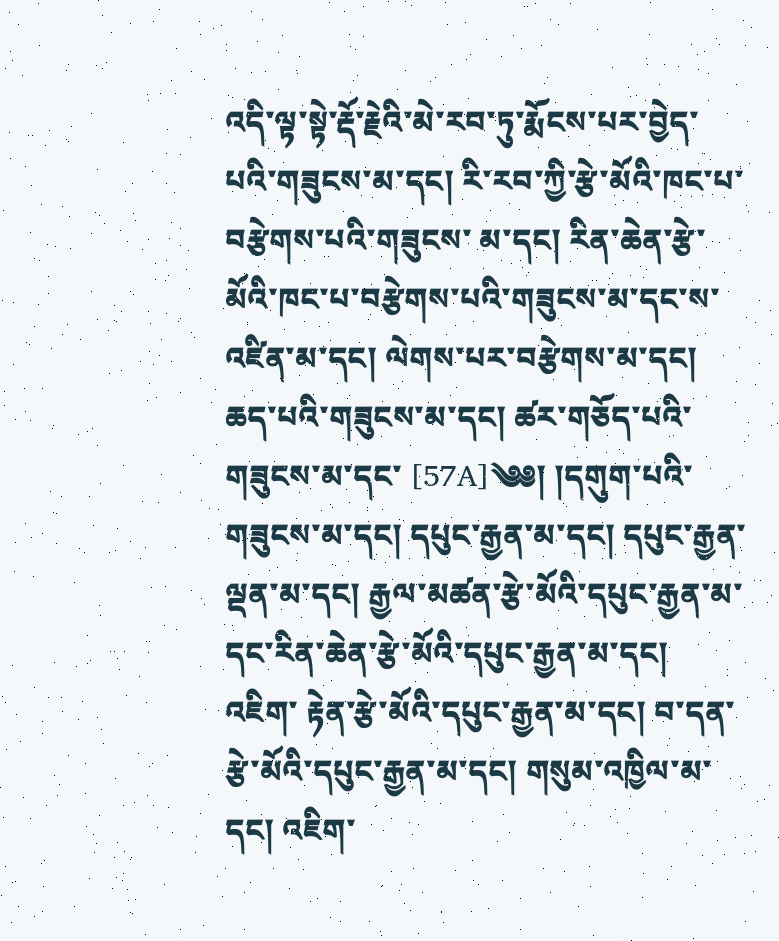འདི་ལྟ་སྟེ་རྡོ་རྗེའི་མེ་རབ་ཏུ་རྨོངས་པར་བྱེད་པའི་གཟུངས་མ་དང། རི་རབ་ཀྱི་རྩེ་མོའི་ཁང་པ་བརྩེགས་པའི་གཟུངས་ མ་དང། རིན་ཆེན་རྩེ་མོའི་ཁང་པ་བརྩེགས་པའི་གཟུངས་མ་དང་ས་འཛིན་མ་དང། ལེགས་པར་བརྩེགས་མ་དང། ཆད་པའི་གཟུངས་མ་དང། ཚར་གཅོད་པའི་གཟུངས་མ་དང་ [57A]༄༅། །དགུག་པའི་གཟུངས་མ་དང། དཔུང་རྒྱན་མ་དང། དཔུང་རྒྱན་ལྡན་མ་དང། རྒྱལ་མཚན་རྩེ་མོའི་དཔུང་རྒྱན་མ་དང་རིན་ཆེན་རྩེ་མོའི་དཔུང་རྒྱན་མ་དང། འཇིག་ རྟེན་རྩེ་མོའི་དཔུང་རྒྱན་མ་དང། བ་དན་རྩེ་མོའི་དཔུང་རྒྱན་མ་དང། གསུམ་འཁྱིལ་མ་དང། འཇིག་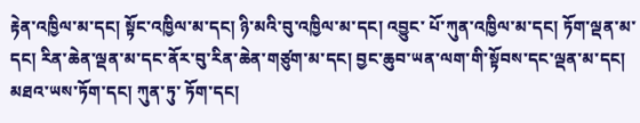རྟེན་འཁྱིལ་མ་དང། སྟོང་འཁྱིལ་མ་དང། ཉི་མའི་བུ་འཁྱིལ་མ་དང། འབྱུང་ པོ་ཀུན་འཁྱིལ་མ་དང། ཏོག་ལྡན་མ་དང། རིན་ཆེན་ལྡན་མ་དང་ནོར་བུ་རིན་ཆེན་གཙུག་མ་དང། བྱང་ཆུབ་ཡན་ལག་གི་སྟོབས་དང་ལྡན་མ་དང། མཐའ་ཡས་ཏོག་དང། ཀུན་ཏུ་ ཏོག་དང།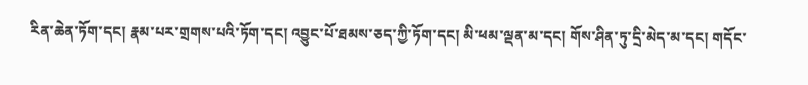རིན་ཆེན་ཏོག་དང། རྣམ་པར་གྲགས་པའི་ཏོག་དང། འབྱུང་པོ་ཐམས་ཅད་ཀྱི་ཏོག་དང། མི་ཕམ་ལྡན་མ་དང། གོས་ཤིན་ཏུ་དྲི་མེད་མ་དང། གདོང་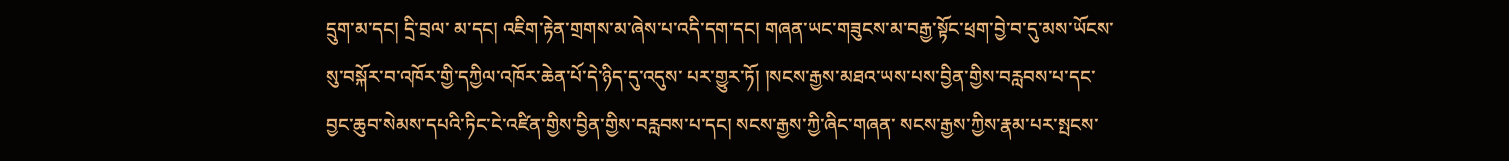དྲུག་མ་དང། དྲི་བྲལ་ མ་དང། འཇིག་རྟེན་གྲགས་མ་ཞེས་པ་འདི་དག་དང། གཞན་ཡང་གཟུངས་མ་བརྒྱ་སྟོང་ཕྲག་བྱེ་བ་དུ་མས་ཡོངས་སུ་བསྐོར་བ་འཁོར་གྱི་དཀྱིལ་འཁོར་ཆེན་པོ་དེ་ཉིད་དུ་འདུས་ པར་གྱུར་ཏོ། །སངས་རྒྱས་མཐའ་ཡས་པས་བྱིན་གྱིས་བརླབས་པ་དང་བྱང་ཆུབ་སེམས་དཔའི་ཏིང་ངེ་འཛིན་གྱིས་བྱིན་གྱིས་བརླབས་པ་དང། སངས་རྒྱས་ཀྱི་ཞིང་གཞན་ སངས་རྒྱས་ཀྱིས་རྣམ་པར་སྤངས་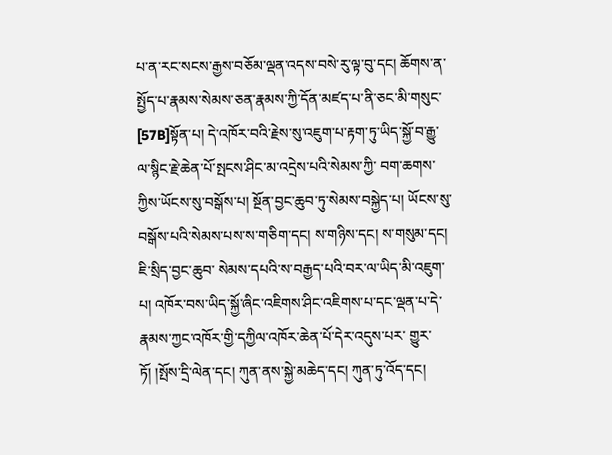པ་ན་རང་སངས་རྒྱས་བཅོམ་ལྡན་འདས་བསེ་རུ་ལྟ་བུ་དང། ཆོགས་ན་སྤྱོད་པ་རྣམས་སེམས་ཅན་རྣམས་ཀྱི་དོན་མཛད་པ་ནི་ཅང་མི་གསུང་ [57B]སྟོན་པ། དེ་འཁོར་བའི་རྗེས་སུ་འཇུག་པ་རྟག་ཏུ་ཡིད་སྐྱོ་བ་རྒྱུ་ལ་སྙིང་རྗེ་ཆེན་པོ་སྤངས་ཤིང་མ་འདྲེས་པའི་སེམས་ཀྱི་ བག་ཆགས་ཀྱིས་ཡོངས་སུ་བསྒོས་པ། སྔོན་བྱང་ཆུབ་ཏུ་སེམས་བསྐྱེད་པ། ཡོངས་སུ་བསྒོས་པའི་སེམས་པས་ས་གཅིག་དང། ས་གཉིས་དང། ས་གསུམ་དང། ཇི་སྲིད་བྱང་ཆུབ་ སེམས་དཔའི་ས་བརྒྱད་པའི་བར་ལ་ཡིད་མི་འཇུག་པ། འཁོར་བས་ཡིད་སྐྱོ་ཞིང་འཇིགས་ཤིང་འཇིགས་པ་དང་ལྡན་པ་དེ་རྣམས་ཀྱང་འཁོར་གྱི་དཀྱིལ་འཁོར་ཆེན་པོ་དེར་འདུས་པར་ གྱུར་ཏོ། །སྤོས་དྲི་ལེན་དང། ཀུན་ནས་སྐྱེ་མཆེད་དང། ཀུན་ཏུ་འོད་དང།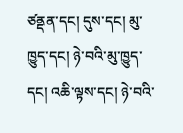ཙནྡན་དང། དུས་དང། མུ་ཁྱུད་དང། ཉེ་བའི་མུ་ཁྱུད་དང། འཆི་ལྟས་དང། ཉེ་བའི་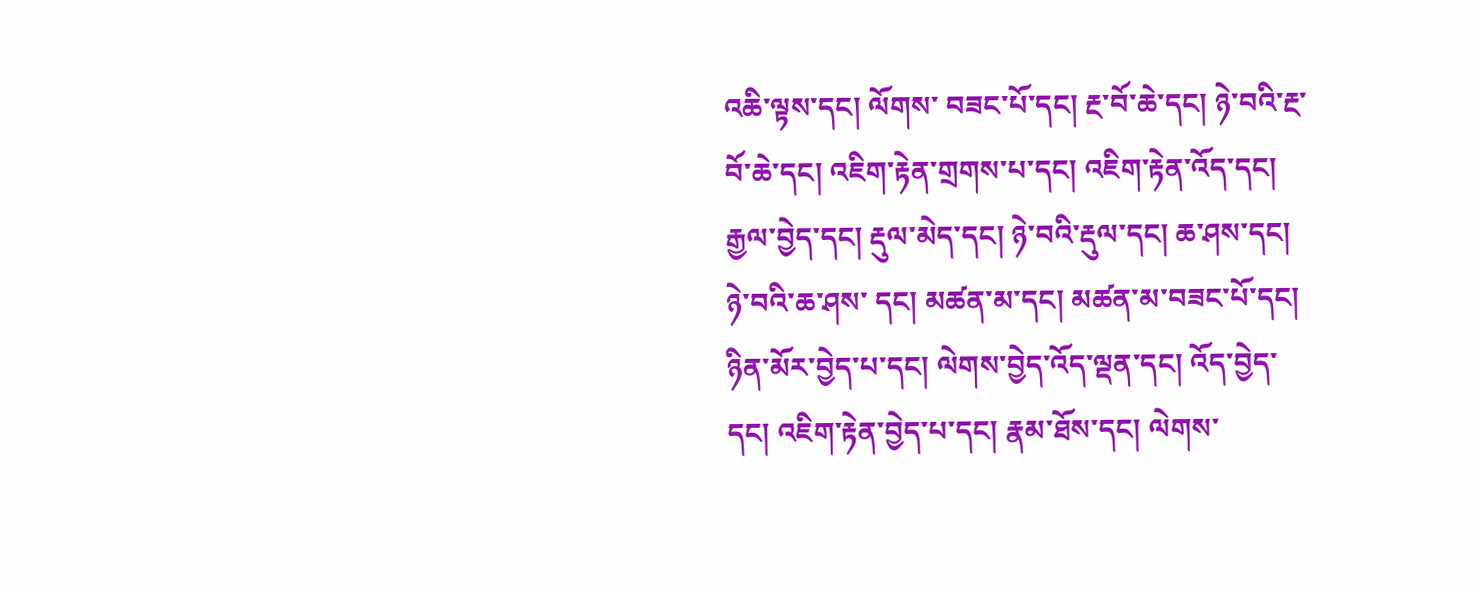འཆི་ལྟས་དང། ལོགས་ བཟང་པོ་དང། རྔ་བོ་ཆེ་དང། ཉེ་བའི་རྔ་བོ་ཆེ་དང། འཇིག་རྟེན་གྲགས་པ་དང། འཇིག་རྟེན་འོད་དང། རྒྱལ་བྱེད་དང། རྡུལ་མེད་དང། ཉེ་བའི་རྡུལ་དང། ཆ་ཤས་དང། ཉེ་བའི་ཆ་ཤས་ དང། མཚན་མ་དང། མཚན་མ་བཟང་པོ་དང། ཉིན་མོར་བྱེད་པ་དང། ལེགས་བྱེད་འོད་ལྡན་དང། འོད་བྱེད་དང། འཇིག་རྟེན་བྱེད་པ་དང། རྣམ་ཐོས་དང། ལེགས་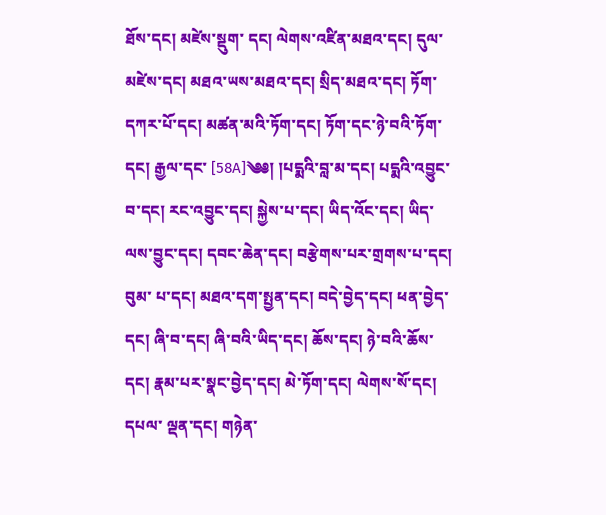ཐོས་དང། མཛེས་སྡུག་ དང། ལེགས་འཛིན་མཐའ་དང། དུལ་མཛེས་དང། མཐའ་ཡས་མཐའ་དང། སྲིད་མཐའ་དང། ཏོག་དཀར་པོ་དང། མཚན་མའི་ཏོག་དང། ཏོག་དང་ཉེ་བའི་ཏོག་དང། རྒྱལ་དང་ [58A]༄༅། །པདྨའི་བླ་མ་དང། པདྨའི་འབྱུང་བ་དང། རང་འབྱུང་དང། སྐྱེས་པ་དང། ཡིད་འོང་དང། ཡིད་ལས་བྱུང་དང། དབང་ཆེན་དང། བརྩེགས་པར་གྲགས་པ་དང། བུམ་ པ་དང། མཐའ་དག་སྤྱན་དང། བདེ་བྱེད་དང། ཕན་བྱེད་དང། ཞི་བ་དང། ཞི་བའི་ཡིད་དང། ཆོས་དང། ཉེ་བའི་ཆོས་དང། རྣམ་པར་སྣང་བྱེད་དང། མེ་ཏོག་དང། ལེགས་སོ་དང། དཔལ་ ལྡན་དང། གཉེན་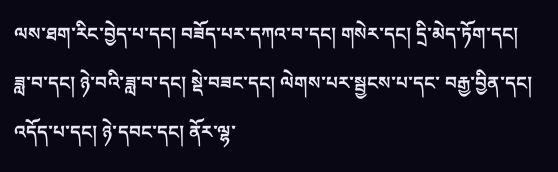ལས་ཐག་རིང་བྱེད་པ་དང། བཟོད་པར་དཀའ་བ་དང། གསེར་དང། དྲི་མེད་ཏོག་དང། ཟླ་བ་དང། ཉེ་བའི་ཟླ་བ་དང། སྡེ་བཟང་དང། ལེགས་པར་སྦྱངས་པ་དང་ བརྒྱ་བྱིན་དང། འདོད་པ་དང། ཉེ་དབང་དང། ནོར་ལྷ་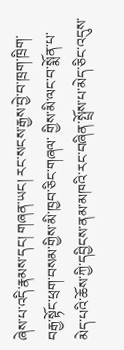ཞེས་པ་འདི་རྣམས་དང། གཞན་ཡང། རང་སངས་རྒྱས་བྱེ་བ་ཁྲག་ཁྲིག་བརྒྱ་སྟོང་ཕྲག་བསམ་གྱིས་མི་ཁྱབ་ཅིང་གཞལ་ གྱིས་མི་ལང་བ་སྨོན་པ་མེད་པའི་ཆོས་ཀྱི་དབྱིངས་ནམ་མཁའི་རང་བཞིན་སྤྲོས་པ་མེད་ཅིང་འདུས་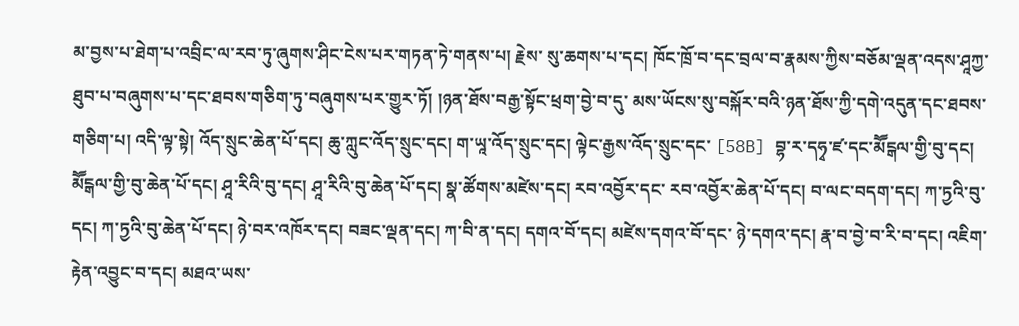མ་བྱས་པ་ཐེག་པ་འབྲིང་ལ་རབ་ཏུ་ཞུགས་ཤིང་ངེས་པར་གཏན་ཏེ་གནས་པ། རྗེས་ སུ་ཆགས་པ་དང། ཁོང་ཁྲོ་བ་དང་བྲལ་བ་རྣམས་ཀྱིས་བཅོམ་ལྡན་འདས་ཤཱཀྱ་ཐུབ་པ་བཞུགས་པ་དང་ཐབས་གཅིག་ཏུ་བཞུགས་པར་གྱུར་ཏོ། །ཉན་ཐོས་བརྒྱ་སྟོང་ཕྲག་བྱེ་བ་དུ་ མས་ཡོངས་སུ་བསྐོར་བའི་ཉན་ཐོས་ཀྱི་དགེ་འདུན་དང་ཐབས་གཅིག་པ། འདི་ལྟ་སྟེ། འོད་སྲུང་ཆེན་པོ་དང། ཆུ་ཀླུང་འོད་སྲུང་དང། ག་ཡཱ་འོད་སྲུང་དང། ལྟེང་རྒྱས་འོད་སྲུང་དང་ [58B] བྷ་ར་དཧྭ་ཛ་དང་མཽངྒལ་གྱི་བུ་དང། མཽངྒལ་གྱི་བུ་ཆེན་པོ་དང། ཤཱ་རིའི་བུ་དང། ཤཱ་རིའི་བུ་ཆེན་པོ་དང། སྣ་ཚོགས་མཛེས་དང། རབ་འབྱོར་དང་ རབ་འབྱོར་ཆེན་པོ་དང། བ་ལང་བདག་དང། ཀ་ཏྱའི་བུ་དང། ཀ་ཏྱའི་བུ་ཆེན་པོ་དང། ཉེ་བར་འཁོར་དང། བཟང་ལྡན་དང། ཀ་བི་ན་དང། དགའ་བོ་དང། མཛེས་དགའ་བོ་དང་ ཉེ་དགའ་དང། རྣ་བ་བྱེ་བ་རི་བ་དང། འཇིག་རྟེན་འབྱུང་བ་དང། མཐའ་ཡས་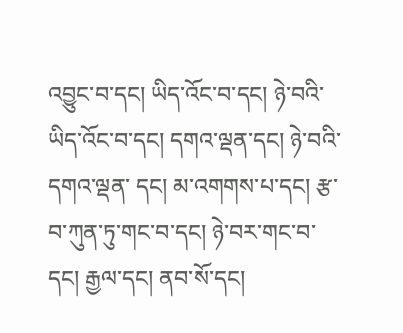འབྱུང་བ་དང། ཡིད་འོང་བ་དང། ཉེ་བའི་ཡིད་འོང་བ་དང། དགའ་ལྡན་དང། ཉེ་བའི་དགའ་ལྡན་ དང། མ་འགགས་པ་དང། རྩ་བ་ཀུན་ཏུ་གང་བ་དང། ཉེ་བར་གང་བ་དང། རྒྱལ་དང། ནབ་སོ་དང།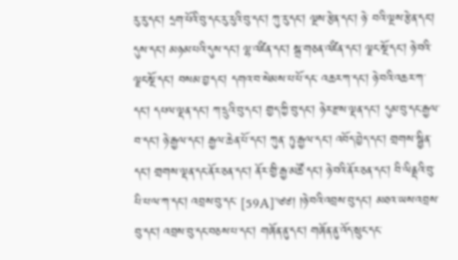རུ་རུ་དང། དྲག་པོའི་བུ་དང་རུ་རུའི་བུ་དང། ཀུ་རུ་དང། ལྔས་རྩེན་དང། ཉེ་ བའི་ལྔས་རྩེན་དང། དུས་དང། མཉམ་པའི་དུས་དང། ལྷ་འཛིན་དང། སྒྲ་གཅན་འཛིན་དང། ལྗང་སྔོ་དང། ཉེ་བའི་ལྗང་སྔོ་དང། བསམ་བྱ་དང། དགའ་བ་སེམས་པ་པོ་དང་ འཆར་ཀ་དང། ཉེ་བའི་འཆར་ཀ་དང། དཔལ་ལྡན་དང། ཀ་དྲུའི་བུ་དང། གྱད་ཀྱི་བུ་དང། ཉེར་རྫས་ལྡན་དང། དུམ་བུ་དང་རྒྱལ་བ་དང། ཉེ་རྒྱལ་དང། རྒྱལ་ཆེན་པོ་དང། ཀུན་ ཏུ་རྒྱལ་དང། འབོད་བྱེད་དང། གྲགས་སྦྱིན་དང། གྲགས་ལྡན་དང་ནོར་ཅན་དང། ནོར་གྱི་རྒྱ་མཚོ་དང། ཉེ་བའི་ནོར་ཅན་དང། བི་ལིནྡའི་བུ་པི་པ་ལ་ཀ་དང། འབྲས་བུ་དང་ [59A]༄༅། །ཉེ་བའི་འབྲས་བུ་དང། མཐའ་ཡས་འབྲས་བུ་དང། འབྲས་བུ་དང་བཅས་པ་དང། གཞོན་ནུ་དང། གཞོན་ནུ་འོད་སྲུང་དང་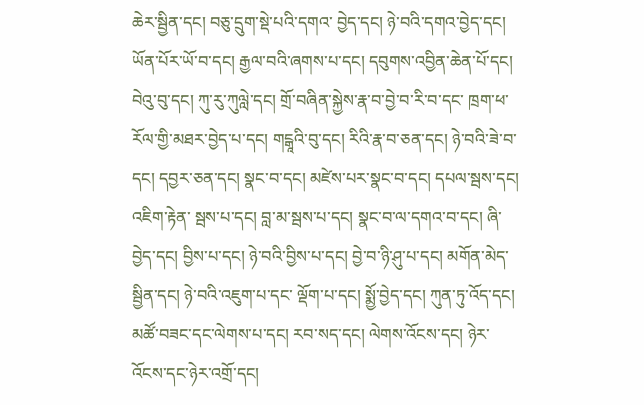ཆེར་སྦྱིན་དང། བཅུ་དྲུག་སྡེ་པའི་དགའ་ བྱེད་དང། ཉེ་བའི་དགའ་བྱེད་དང། ཡོན་པོར་ཡོ་བ་དང། རྒྱལ་བའི་ཞགས་པ་དང། དབུགས་འབྱིན་ཆེན་པོ་དང། བེའུ་བུ་དང། ཀུ་རུ་ཀུལླེ་དང། གྲོ་བཞིན་སྐྱེས་རྣ་བ་བྱེ་བ་རི་བ་དང་ ཁྲག་ཕ་རོལ་གྱི་མཐར་བྱེད་པ་དང། གངྒཱའི་བུ་དང། རིའི་རྣ་བ་ཅན་དང། ཉེ་བའི་ཟེ་བ་དང། དབྱར་ཅན་དང། སྣང་བ་དང། མཛེས་པར་སྣང་བ་དང། དཔལ་སྦས་དང། འཇིག་རྟེན་ སྦས་པ་དང། བླ་མ་སྦས་པ་དང། སྣང་བ་ལ་དགའ་བ་དང། ཞི་བྱེད་དང། བྱིས་པ་དང། ཉེ་བའི་བྱིས་པ་དང། བྱེ་བ་ཉི་ཤུ་པ་དང། མགོན་མེད་སྦྱིན་དང། ཉེ་བའི་འཇུག་པ་དང་ ལྡོག་པ་དང། སྨྱོ་བྱེད་དང། ཀུན་ཏུ་འོད་དང། མཚོ་བཟང་དང་ལེགས་པ་དང། རབ་སད་དང། ལེགས་འོངས་དང། ཉེར་འོངས་དང་ཉེར་འགྲོ་དང།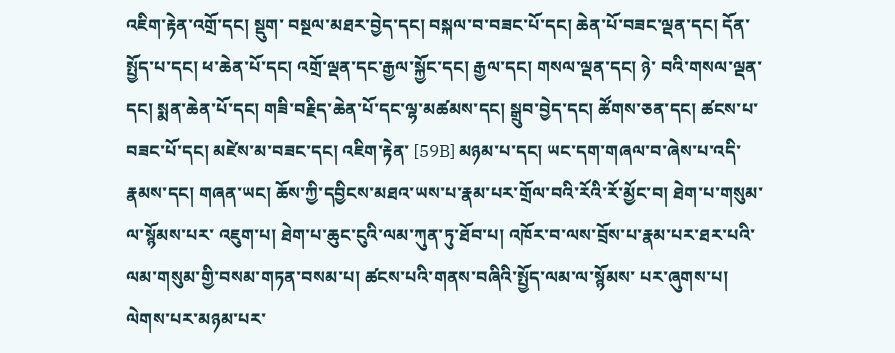འཇིག་རྟེན་འགྲོ་དང། སྡུག་ བསྔལ་མཐར་བྱེད་དང། བསྐལ་བ་བཟང་པོ་དང། ཆེན་པོ་བཟང་ལྡན་དང། དོན་སྤྱོད་པ་དང། ཕ་ཆེན་པོ་དང། འགྲོ་ལྡན་དང་རྒྱལ་སྐྱོང་དང། རྒྱལ་དང། གསལ་ལྡན་དང། ཉེ་ བའི་གསལ་ལྡན་དང། སྨན་ཆེན་པོ་དང། གཟི་བརྗིད་ཆེན་པོ་དང་ལྷ་མཚམས་དང། སྒྲུབ་བྱེད་དང། ཚོགས་ཅན་དང། ཚངས་པ་བཟང་པོ་དང། མཛེས་མ་བཟང་དང། འཇིག་རྟེན་ [59B] མཉམ་པ་དང། ཡང་དག་གཞལ་བ་ཞེས་པ་འདི་རྣམས་དང། གཞན་ཡང། ཆོས་ཀྱི་དབྱིངས་མཐའ་ཡས་པ་རྣམ་པར་གྲོལ་བའི་རོའི་རོ་མྱོང་བ། ཐེག་པ་གསུམ་ལ་སྙོམས་པར་ འཇུག་པ། ཐེག་པ་ཆུང་ངུའི་ལམ་ཀུན་ཏུ་ཐོབ་པ། འཁོར་བ་ལས་བྲོས་པ་རྣམ་པར་ཐར་པའི་ལམ་གསུམ་གྱི་བསམ་གཏན་བསམ་པ། ཚངས་པའི་གནས་བཞིའི་སྤྱོད་ལམ་ལ་སྙོམས་ པར་ཞུགས་པ། ལེགས་པར་མཉམ་པར་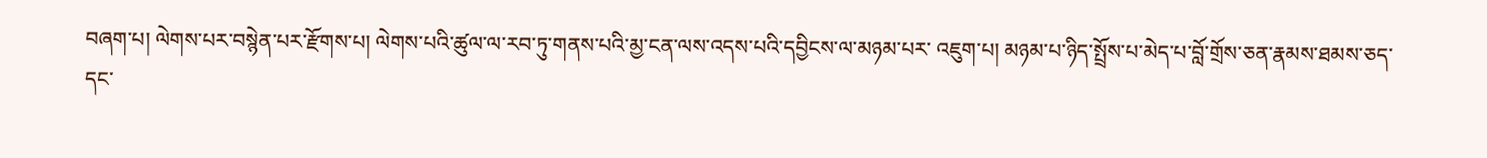བཞག་པ། ལེགས་པར་བསྙེན་པར་རྫོགས་པ། ལེགས་པའི་ཚུལ་ལ་རབ་ཏུ་གནས་པའི་མྱ་ངན་ལས་འདས་པའི་དབྱིངས་ལ་མཉམ་པར་ འཇུག་པ། མཉམ་པ་ཉིད་སྤྲོས་པ་མེད་པ་བློ་གྲོས་ཅན་རྣམས་ཐམས་ཅད་དང་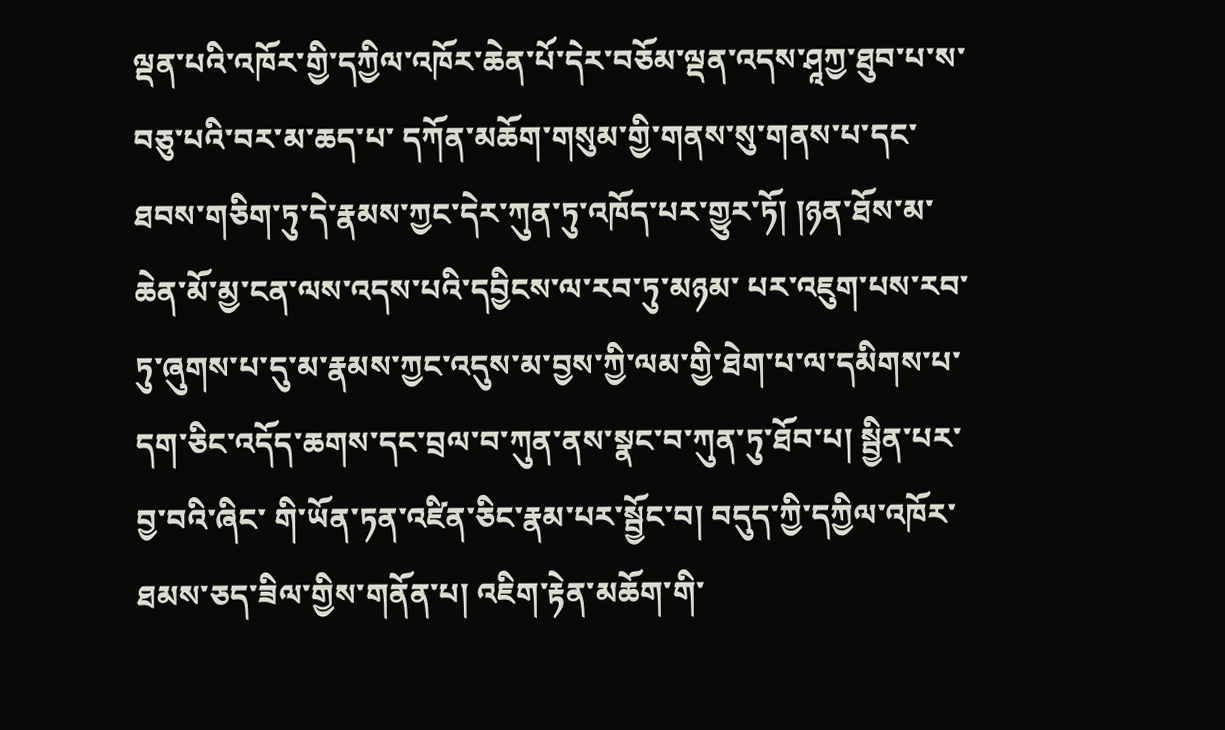ལྡན་པའི་འཁོར་གྱི་དཀྱིལ་འཁོར་ཆེན་པོ་དེར་བཅོམ་ལྡན་འདས་ཤཱཀྱ་ཐུབ་པ་ས་བཅུ་པའི་བར་མ་ཆད་པ་ དཀོན་མཆོག་གསུམ་གྱི་གནས་སུ་གནས་པ་དང་ཐབས་གཅིག་ཏུ་དེ་རྣམས་ཀྱང་དེར་ཀུན་ཏུ་འཁོད་པར་གྱུར་ཏོ། །ཉན་ཐོས་མ་ཆེན་མོ་མྱ་ངན་ལས་འདས་པའི་དབྱིངས་ལ་རབ་ཏུ་མཉམ་ པར་འཇུག་པས་རབ་ཏུ་ཞུགས་པ་དུ་མ་རྣམས་ཀྱང་འདུས་མ་བྱས་ཀྱི་ལམ་གྱི་ཐེག་པ་ལ་དམིགས་པ་དག་ཅིང་འདོད་ཆགས་དང་བྲལ་བ་ཀུན་ནས་སྣང་བ་ཀུན་ཏུ་ཐོབ་པ། སྦྱིན་པར་བྱ་བའི་ཞིང་ གི་ཡོན་ཏན་འཛིན་ཅིང་རྣམ་པར་སྦྱོང་བ། བདུད་ཀྱི་དཀྱིལ་འཁོར་ཐམས་ཅད་ཟིལ་གྱིས་གནོན་པ། འཇིག་རྟེན་མཆོག་གི་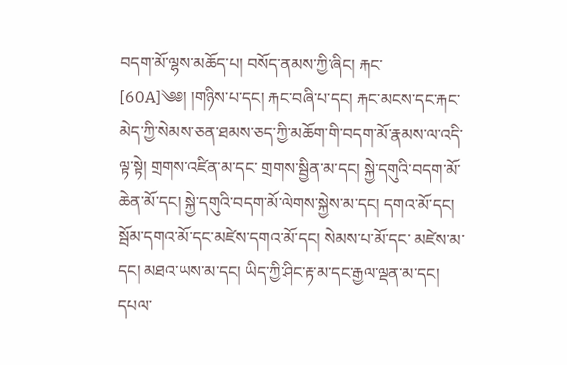བདག་མོ་ལྷས་མཆོད་པ། བསོད་ནམས་ཀྱི་ཞིང། རྐང་ [60A]༄༅། །གཉིས་པ་དང། རྐང་བཞི་པ་དང། རྐང་མངས་དང་རྐང་མེད་ཀྱི་སེམས་ཅན་ཐམས་ཅད་ཀྱི་མཆོག་གི་བདག་མོ་རྣམས་ལ་འདི་ལྟ་སྟེ། གྲགས་འཛིན་མ་དང་ གྲགས་སྦྱིན་མ་དང། སྐྱེ་དགུའི་བདག་མོ་ཆེན་མོ་དང། སྐྱེ་དགུའི་བདག་མོ་ལེགས་སྐྱེས་མ་དང། དགའ་མོ་དང། སྦོམ་དགའ་མོ་དང་མཛེས་དགའ་མོ་དང། སེམས་པ་མོ་དང་ མཛེས་མ་དང། མཐའ་ཡས་མ་དང། ཡིད་ཀྱི་ཤིང་རྟ་མ་དང་རྒྱལ་ལྡན་མ་དང། དཔལ་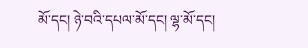མོ་དང། ཉེ་བའི་དཔལ་མོ་དང། ལྷ་མོ་དང།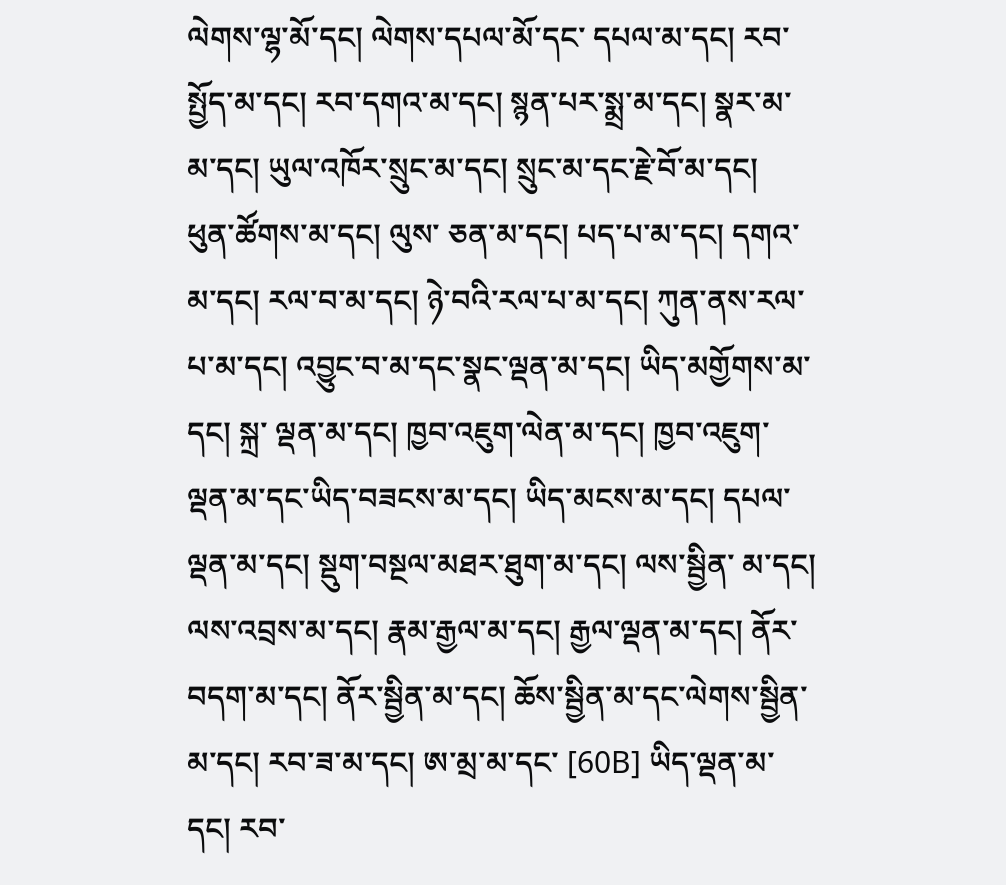ལེགས་ལྷ་མོ་དང། ལེགས་དཔལ་མོ་དང་ དཔལ་མ་དང། རབ་སྤྱོད་མ་དང། རབ་དགའ་མ་དང། སྙན་པར་སྨྲ་མ་དང། སྣར་མ་མ་དང། ཡུལ་འཁོར་སྲུང་མ་དང། སྲུང་མ་དང་རྗེ་བོ་མ་དང། ཕུན་ཚོགས་མ་དང། ལུས་ ཅན་མ་དང། པད་པ་མ་དང། དགའ་མ་དང། རལ་བ་མ་དང། ཉེ་བའི་རལ་པ་མ་དང། ཀུན་ནས་རལ་པ་མ་དང། འབྱུང་བ་མ་དང་སྣང་ལྡན་མ་དང། ཡིད་མགྱོགས་མ་དང། སྐྲ་ ལྡན་མ་དང། ཁྱབ་འཇུག་ལེན་མ་དང། ཁྱབ་འཇུག་ལྡན་མ་དང་ཡིད་བཟངས་མ་དང། ཡིད་མངས་མ་དང། དཔལ་ལྡན་མ་དང། སྡུག་བསྔལ་མཐར་ཐུག་མ་དང། ལས་སྦྱིན་ མ་དང། ལས་འབྲས་མ་དང། རྣམ་རྒྱལ་མ་དང། རྒྱལ་ལྡན་མ་དང། ནོར་བདག་མ་དང། ནོར་སྦྱིན་མ་དང། ཆོས་སྦྱིན་མ་དང་ལེགས་སྦྱིན་མ་དང། རབ་ཟ་མ་དང། ཨ་མྲ་མ་དང་ [60B] ཡིད་ལྡན་མ་དང། རབ་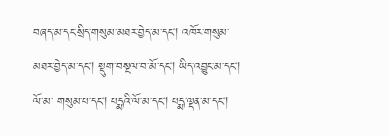བཞད་མ་དང་སྲིད་གསུམ་མཐར་བྱེད་མ་དང། འཁོར་གསུམ་མཐར་བྱེད་མ་དང། སྡུག་བསྔལ་བ་མོ་དང། ཡིད་འབྱུང་མ་དང། ལོ་མ་ གསུམ་པ་དང། པདྨའི་ལོ་མ་དང། པདྨ་ལྡན་མ་དང།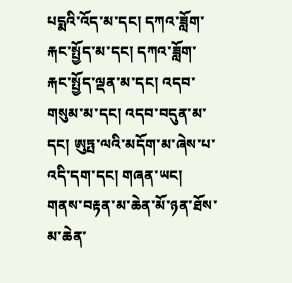པདྨའི་འོད་མ་དང། དཀའ་ཟློག་རྐང་སྤྱོད་མ་དང། དཀའ་ཟློག་རྐང་སྤྱོད་ལྡན་མ་དང། འདབ་གསུམ་མ་དང། འདབ་བདུན་མ་ དང། ཨུཏྤ་ལའི་མདོག་མ་ཞེས་པ་འདི་དག་དང། གཞན་ཡང། གནས་བརྟན་མ་ཆེན་མོ་ཉན་ཐོས་མ་ཆེན་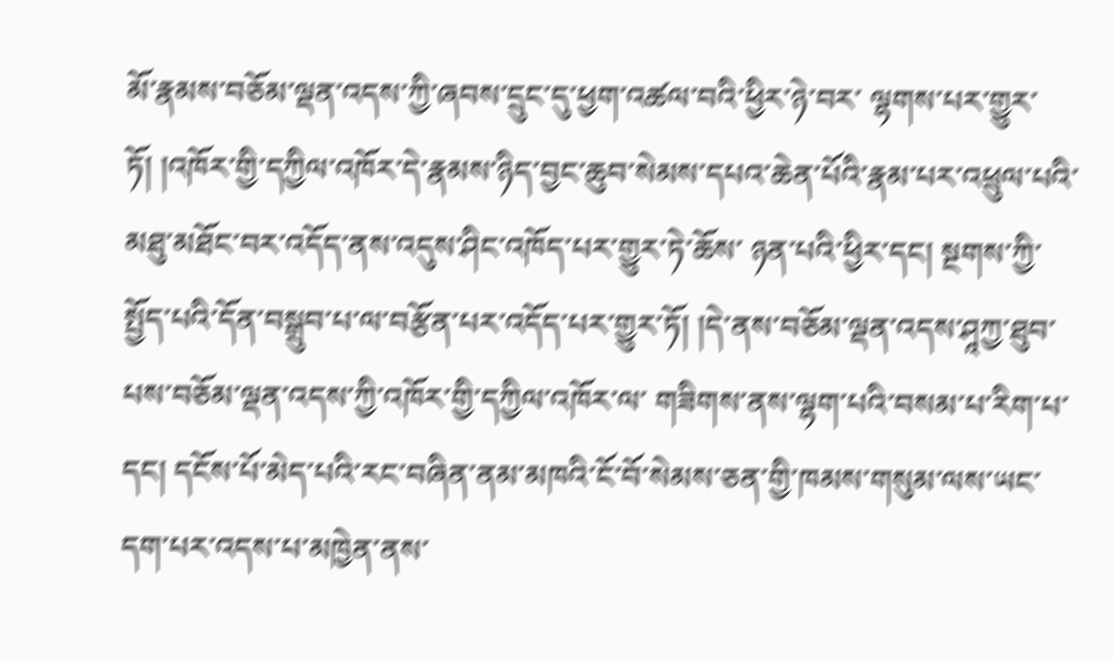མོ་རྣམས་བཅོམ་ལྡན་འདས་ཀྱི་ཞབས་དྲུང་དུ་ཕྱག་འཚལ་བའི་ཕྱིར་ཉེ་བར་ ལྷགས་པར་གྱུར་ཏོ། །འཁོར་གྱི་དཀྱིལ་འཁོར་དེ་རྣམས་ཉིད་བྱང་ཆུབ་སེམས་དཔའ་ཆེན་པོའི་རྣམ་པར་འཕྲུལ་པའི་མཐུ་མཐོང་བར་འདོད་ནས་འདུས་ཤིང་འཁོད་པར་གྱུར་ཏེ་ཆོས་ ཉན་པའི་ཕྱིར་དང། སྔགས་ཀྱི་སྤྱོད་པའི་དོན་བསྒྲུབ་པ་ལ་བརྩོན་པར་འདོད་པར་གྱུར་ཏོ། །དེ་ནས་བཅོམ་ལྡན་འདས་ཤཱཀྱ་ཐུབ་པས་བཅོམ་ལྡན་འདས་ཀྱི་འཁོར་གྱི་དཀྱིལ་འཁོར་ལ་ གཟིགས་ནས་ལྷག་པའི་བསམ་པ་རིག་པ་དང། དངོས་པོ་མེད་པའི་རང་བཞིན་ནམ་མཁའི་ངོ་བོ་སེམས་ཅན་གྱི་ཁམས་གསུམ་ལས་ཡང་དག་པར་འདས་པ་མཁྱེན་ནས་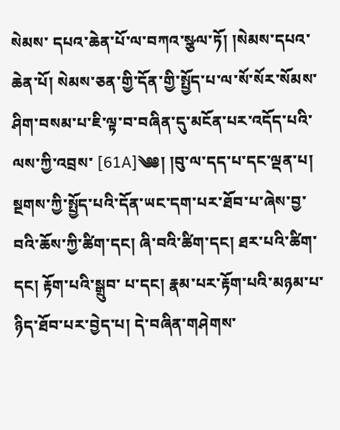སེམས་ དཔའ་ཆེན་པོ་ལ་བཀའ་སྩལ་ཏོ། །སེམས་དཔའ་ཆེན་པོ། སེམས་ཅན་གྱི་དོན་གྱི་སྤྱོད་པ་ལ་སོ་སོར་སོམས་ཤིག་བསམ་པ་ཇི་ལྟ་བ་བཞིན་དུ་མངོན་པར་འདོད་པའི་ལས་ཀྱི་འབྲས་ [61A]༄༅། །བུ་ལ་དད་པ་དང་ལྡན་པ། སྔགས་ཀྱི་སྤྱོད་པའི་དོན་ཡང་དག་པར་ཐོབ་པ་ཞེས་བྱ་བའི་ཆོས་ཀྱི་ཚིག་དང། ཞི་བའི་ཚིག་དང། ཐར་པའི་ཚིག་དང། རྟོག་པའི་སྒྲུབ་ པ་དང། རྣམ་པར་རྟོག་པའི་མཉམ་པ་ཉིད་ཐོབ་པར་བྱེད་པ། དེ་བཞིན་གཤེགས་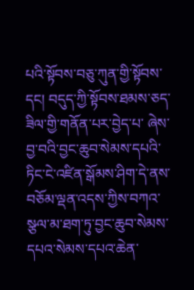པའི་སྟོབས་བཅུ་ཀུན་གྱི་སྟོབས་དང། བདུད་ཀྱི་སྟོབས་ཐམས་ཅད་ཟིལ་གྱི་གནོན་པར་བྱེད་པ་ ཞེས་བྱ་བའི་བྱང་ཆུབ་སེམས་དཔའི་ཏིང་ངེ་འཛིན་སྒོམས་ཤིག་དེ་ནས་བཅོམ་ལྡན་འདས་ཀྱིས་བཀའ་སྩལ་མ་ཐག་ཏུ་བྱང་ཆུབ་སེམས་དཔའ་སེམས་དཔའ་ཆེན་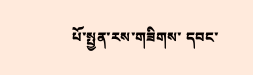པོ་སྤྱན་རས་གཟིགས་ དབང་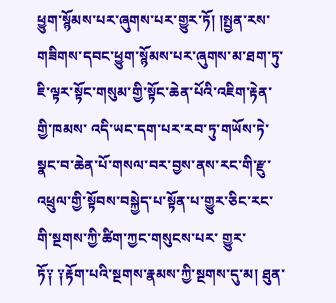ཕྱུག་སྙོམས་པར་ཞུགས་པར་གྱུར་ཏོ། །སྤྱན་རས་གཟིགས་དབང་ཕྱུག་སྙོམས་པར་ཞུགས་མ་ཐག་ཏུ་ཇི་ལྟར་སྟོང་གསུམ་གྱི་སྟོང་ཆེན་པོའི་འཇིག་རྟེན་གྱི་ཁམས་ འདི་ཡང་དག་པར་རབ་ཏུ་གཡོས་ཏེ་སྣང་བ་ཆེན་པོ་གསལ་བར་བྱས་ནས་རང་གི་རྫུ་འཕྲུལ་གྱི་སྟོབས་བསྐྱེད་པ་སྟོན་པ་གྱུར་ཅིང་རང་གི་སྔགས་ཀྱི་ཚིག་ཀྱང་གསུངས་པར་ གྱུར་ཏོ༑ ༑རྟོག་པའི་སྔགས་རྣམས་ཀྱི་སྔགས་དུ་མ། ཐུན་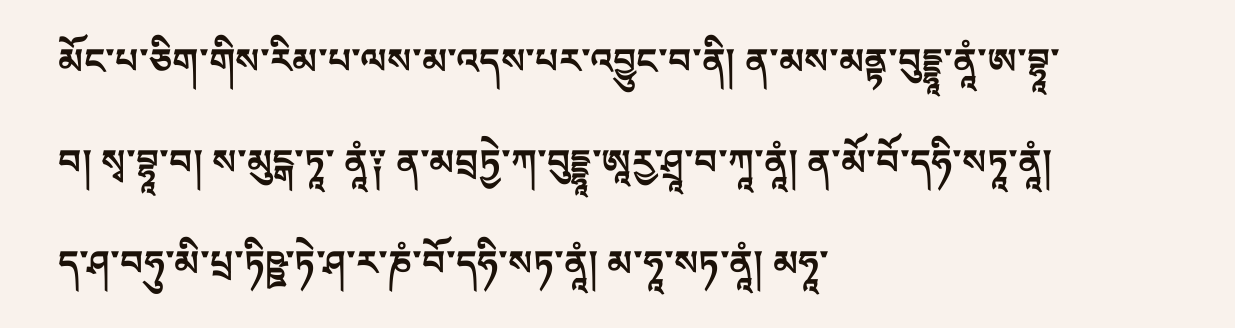མོང་པ་ཅིག་གིས་རིམ་པ་ལས་མ་འདས་པར་འབྱུང་བ་ནི། ན་མས་མནྟ་བུདྡྷཱ་ནཱཾ་ཨ་བྷཱ་བ། སྭ་བྷཱ་བ། ས་མུངྒ་ཏཱ་ ནཱཾ༑ ན་མབྲཏྱེ་ཀ་བུདྡྷཱ་ཨཱརྱ་ཤྲཱ་བ་ཀཱ་ནཱཾ། ན་མོ་བོ་དཧི་སཏཱ་ནཱཾ། ད་ཤ་བཧུ་མི་པྲ་ཏིཥྛ་ཏེ་ཤ་ར་ཎཾ་བོ་དཧི་སཏ་ནཱཾ། མ་ཧཱ་སཏ་ནཱཾ། མཧཱ་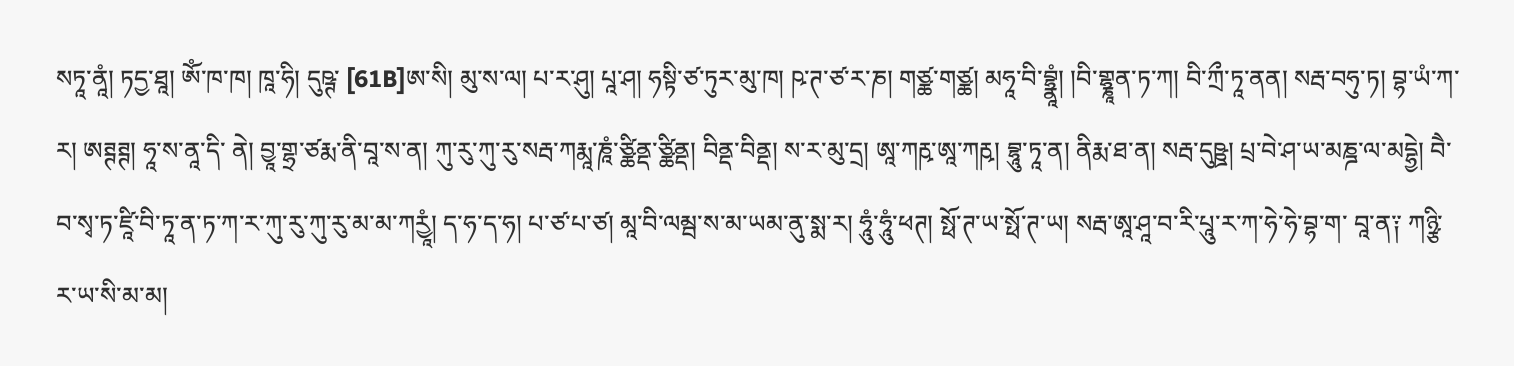སཏཱ་ནཱཾ། ཏདྱ་ཐཱ། ཨོཾ་ཁ་ཁ། ཁཱ་ཧི། དུཥྚ་ [61B]ཨ་སི། མུ་ས་ལ། པ་ར་ཤུ། པཱ་ཤ། ཧསྟི་ཙ་ཏུར་མུ་ཁ། ཥ་ཊ་ཙ་ར་ཎ། གཙྪ་གཙྪ། མཧཱ་བི་བྷྣཱཾ། །བི་གྷྣཱན་ཏ་ཀ། བི་ཀྲྀ་ཏཱ་ནན། སརྦ་བཧུ་ཏ། བྷ་ཡཾ་ཀ་ར། ཨཊྚཊྚ། ཧཱ་ས་ནཱ་དི་ ནེ། བྱཱ་གྷྲ་ཙརྨ་ནི་བཱ་ས་ན། ཀུ་རུ་ཀུ་རུ་སརྦ་ཀརྨཱ་ཎཱཾ་ཙྪིནྡ་ཙྪིནྡ། བིནྡ་བིནྡ། ས་ར་མུ་དྲ། ཨཱ་ཀརྵ་ཨཱ་ཀརྵ། བྷཱུ་ཏཱ་ན། ནིརྨ་ཐ་ན། སརྦ་དུཥྛ། པྲ་བེ་ཤ་ཡ་མཎྜ་ལ་མདྷྱེ། བཻ་ བ་སྭ་ཏ་ཛཱི་བི་ཏཱ་ན་ཏ་ཀ་ར་ཀུ་རུ་ཀུ་རུ་མ་མ་ཀརྱཱཾ། ད་ཧ་ད་ཧ། པ་ཙ་པ་ཙ། མཱ་བི་ལམྦ་ས་མ་ཡམ་ནུ་སྨ་ར། ཧཱུཾ་ཧཱུཾ་ཕཊ། སྥོ་ཊ་ཡ་སྥོ་ཊ་ཡ། སརྦ་ཨཱ་ཤཱ་བ་རི་པཱུ་ར་ཀ་ཧེ་ཧེ་བྷ་ག་ བཱ་ན༑ ཀཉྩི་ར་ཡ་སི་མ་མ།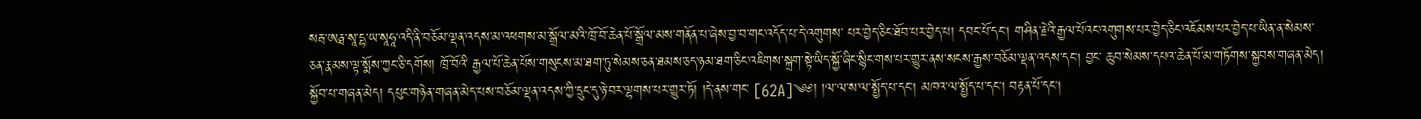སརྦ་ཨརྠ་སཱ་དྷ་ཡ་སཱཧཱ་འདི་ནི་བཅོམ་ལྡན་འདས་མ་འཕགས་མ་སྒྲོལ་མའི་ཁྲོ་བོ་ཆེན་པོ་སྒྲོལ་མས་གནོན་པ་ཞེས་བྱ་བ་གང་འདོད་པ་དེ་འགུགས་ པར་བྱེད་ཅིང་ཐོབ་པར་བྱེད་པ། དབང་པོ་དང། གཤིན་རྗེའི་རྒྱལ་པོའང་འགུགས་པར་བྱེད་ཅིང་འཇོམས་པར་བྱེད་པ་ཡིན་ན་སེམས་ཅན་རྣམས་ལྟ་སྨོས་ཀྱང་ཅི་དགོས། ཁྲོ་བོའི་ རྒྱལ་པོ་ཆེན་པོས་གསུངས་མ་ཐག་ཏུ་སེམས་ཅན་ཐམས་ཅད་ཉམ་ཐག་ཅིང་འཇིགས་སྐྲག་སྟེ་ཡིད་སྐྱོ་ཞིང་སྙིང་གས་པར་གྱུར་ནས་སངས་རྒྱས་བཅོམ་ལྡན་འདས་དང། བྱང་ ཆུབ་སེམས་དཔའ་ཆེན་པོ་མ་གཏོགས་སྐྱབས་གཞན་མེད། སྐྱོབ་པ་གཞན་མེད། དཔུང་གཉེན་གཞན་མེད་པས་བཅོམ་ལྡན་འདས་ཀྱི་དྲུང་དུ་ཉེ་བར་ལྷགས་པར་གྱུར་ཏོ། །དེ་ནས་གང་ [62A]༄༅། །ལ་ལ་ས་ལ་སྤྱོད་པ་དང། མཁའ་ལ་སྤྱོད་པ་དང། བརྟན་པོ་དང།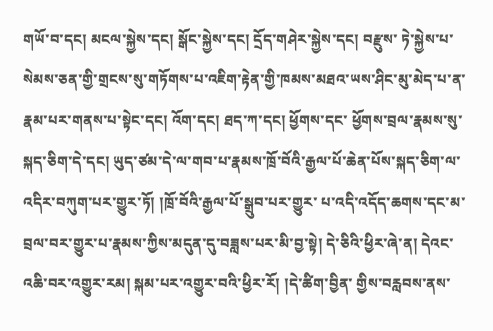གཡོ་བ་དང། མངལ་སྐྱེས་དང། སྒོང་སྐྱེས་དང། དྲོད་གཤེར་སྐྱེས་དང། བརྫུས་ ཏེ་སྐྱེས་པ་སེམས་ཅན་གྱི་གྲངས་སུ་གཏོགས་པ་འཇིག་རྟེན་གྱི་ཁམས་མཐའ་ཡས་ཤིང་མུ་མེད་པ་ན་རྣམ་པར་གནས་པ་སྟེང་དང། འོག་དང། ཐད་ཀ་དང། ཕྱོགས་དང་ ཕྱོགས་བྲལ་རྣམས་སུ་སྐད་ཅིག་དེ་དང། ཡུད་ཙམ་དེ་ལ་གབ་པ་རྣམས་ཁྲོ་བོའི་རྒྱལ་པོ་ཆེན་པོས་སྐད་ཅིག་ལ་འདིར་བཀུག་པར་གྱུར་ཏོ། །ཁྲོ་བོའི་རྒྱལ་པོ་སྒྲུབ་པར་གྱུར་ པ་འདི་འདོད་ཆགས་དང་མ་བྲལ་བར་གྱུར་པ་རྣམས་ཀྱིས་མདུན་དུ་བཟླས་པར་མི་བྱ་སྟེ། དེ་ཅིའི་ཕྱིར་ཞེ་ན། དེའང་འཆི་བར་འགྱུར་རམ། སྐམ་པར་འགྱུར་བའི་ཕྱིར་རོ། །དེ་ཚིག་བྱིན་ གྱིས་བརླབས་ནས་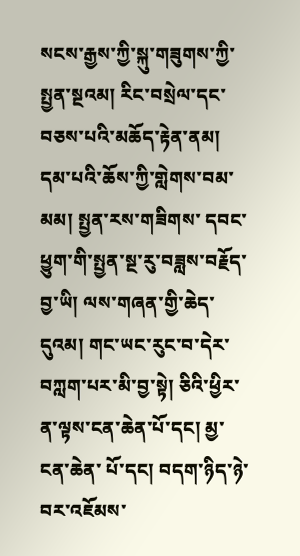སངས་རྒྱས་ཀྱི་སྐུ་གཟུགས་ཀྱི་སྤྱན་སྔའམ། རིང་བསྲེལ་དང་བཅས་པའི་མཆོད་རྟེན་ནམ། དམ་པའི་ཆོས་ཀྱི་གླེགས་བམ་མམ། སྤྱན་རས་གཟིགས་ དབང་ཕྱུག་གི་སྤྱན་སྔ་རུ་བཟླས་བརྗོད་བྱ་ཡི། ལས་གཞན་གྱི་ཆེད་དུའམ། གང་ཡང་རུང་བ་དེར་བཀླག་པར་མི་བྱ་སྟེ། ཅིའི་ཕྱིར་ན་ལྟས་ངན་ཆེན་པོ་དང། མྱ་ངན་ཆེན་ པོ་དང། བདག་ཉིད་ཉེ་བར་འཇོམས་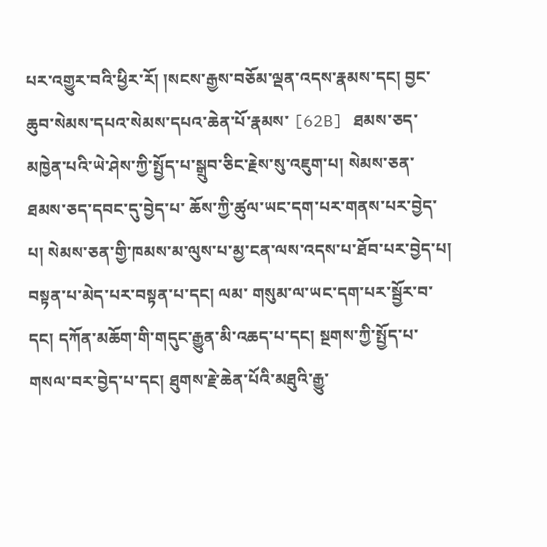པར་འགྱུར་བའི་ཕྱིར་རོ། །སངས་རྒྱས་བཅོམ་ལྡན་འདས་རྣམས་དང། བྱང་ཆུབ་སེམས་དཔའ་སེམས་དཔའ་ཆེན་པོ་རྣམས་ [62B] ཐམས་ཅད་མཁྱེན་པའི་ཡེ་ཤེས་ཀྱི་སྤྱོད་པ་སྒྲུབ་ཅིང་རྗེས་སུ་འཇུག་པ། སེམས་ཅན་ཐམས་ཅད་དབང་དུ་བྱེད་པ་ ཆོས་ཀྱི་ཚུལ་ཡང་དག་པར་གནས་པར་བྱེད་པ། སེམས་ཅན་གྱི་ཁམས་མ་ལུས་པ་མྱ་ངན་ལས་འདས་པ་ཐོབ་པར་བྱེད་པ། བསྟན་པ་མེད་པར་བསྟན་པ་དང། ལམ་ གསུམ་ལ་ཡང་དག་པར་སྦྱོར་བ་དང། དཀོན་མཆོག་གི་གདུང་རྒྱུན་མི་འཆད་པ་དང། སྔགས་ཀྱི་སྤྱོད་པ་གསལ་བར་བྱེད་པ་དང། ཐུགས་རྗེ་ཆེན་པོའི་མཐུའི་རྒྱུ་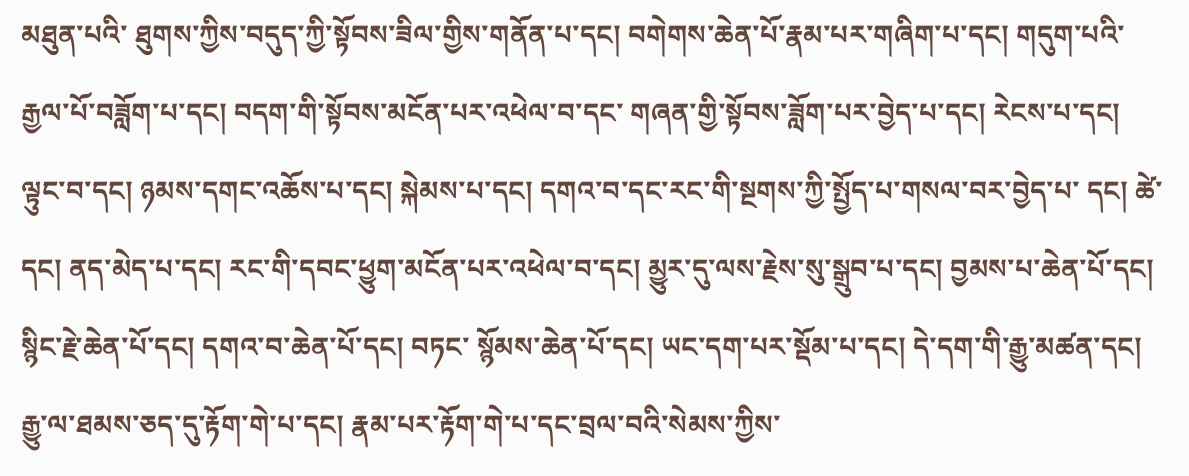མཐུན་པའི་ ཐུགས་ཀྱིས་བདུད་ཀྱི་སྟོབས་ཟིལ་གྱིས་གནོན་པ་དང། བགེགས་ཆེན་པོ་རྣམ་པར་གཞིག་པ་དང། གདུག་པའི་རྒྱལ་པོ་བཟློག་པ་དང། བདག་གི་སྟོབས་མངོན་པར་འཕེལ་བ་དང་ གཞན་གྱི་སྟོབས་ཟློག་པར་བྱེད་པ་དང། རེངས་པ་དང། ལྟུང་བ་དང། ཉམས་དགང་འཆོས་པ་དང། སྐེམས་པ་དང། དགའ་བ་དང་རང་གི་སྔགས་ཀྱི་སྤྱོད་པ་གསལ་བར་བྱེད་པ་ དང། ཚེ་དང། ནད་མེད་པ་དང། རང་གི་དབང་ཕྱུག་མངོན་པར་འཕེལ་བ་དང། མྱུར་དུ་ལས་རྗེས་སུ་སྒྲུབ་པ་དང། བྱམས་པ་ཆེན་པོ་དང། སྙིང་རྗེ་ཆེན་པོ་དང། དགའ་བ་ཆེན་པོ་དང། བཏང་ སྙོམས་ཆེན་པོ་དང། ཡང་དག་པར་སྡོམ་པ་དང། དེ་དག་གི་རྒྱུ་མཚན་དང། རྒྱུ་ལ་ཐམས་ཅད་དུ་རྟོག་གེ་པ་དང། རྣམ་པར་རྟོག་གེ་པ་དང་བྲལ་བའི་སེམས་ཀྱིས་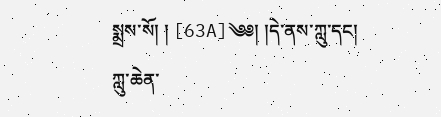སྨྲས་སོ། ། [63A]༄༅། །དེ་ནས་ཀླུ་དང། ཀླུ་ཆེན་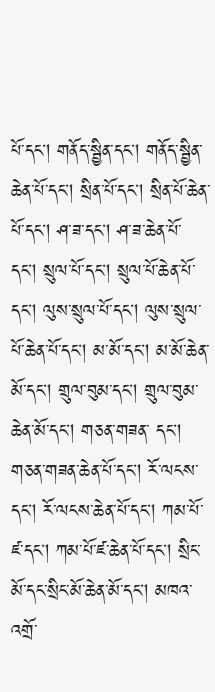པོ་དང། གནོད་སྦྱིན་དང། གནོད་སྦྱིན་ཆེན་པོ་དང། སྲིན་པོ་དང། སྲིན་པོ་ཆེན་པོ་དང། ཤ་ཟ་དང། ཤ་ཟ་ཆེན་པོ་ དང། སྲུལ་པོ་དང། སྲུལ་པོ་ཆེན་པོ་དང། ལུས་སྲུལ་པོ་དང། ལུས་སྲུལ་པོ་ཆེན་པོ་དང། མ་མོ་དང། མ་མོ་ཆེན་མོ་དང། གྲུལ་བུམ་དང། གྲུལ་བུམ་ཆེན་མོ་དང། གཅན་གཟན་ དང། གཅན་གཟན་ཆེན་པོ་དང། རོ་ལངས་དང། རོ་ལངས་ཆེན་པོ་དང། ཀམ་པོ་ཛ་དང། ཀམ་པོ་ཛ་ཆེན་པོ་དང། སྲིང་མོ་དང་སྲིང་མོ་ཆེན་མོ་དང། མཁའ་འགྲོ་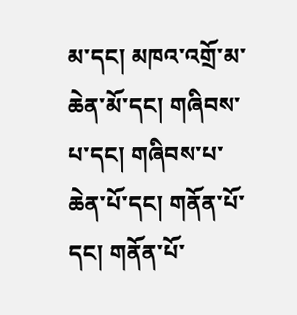མ་དང། མཁའ་འགྲོ་མ་ཆེན་མོ་དང། གཞིབས་པ་དང། གཞིབས་པ་ཆེན་པོ་དང། གནོན་པོ་དང། གནོན་པོ་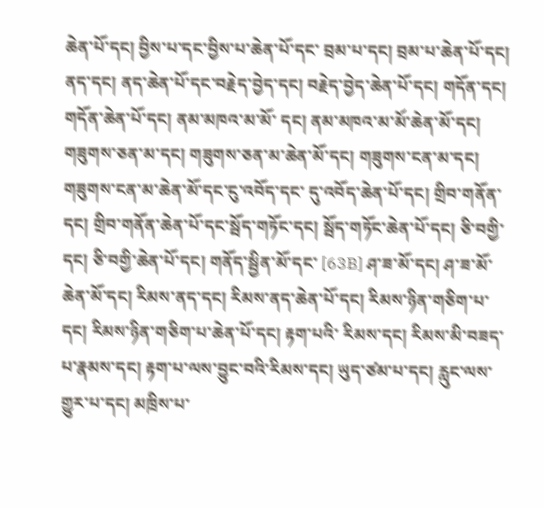ཆེན་པོ་དང། བྱིས་པ་དང་བྱིས་པ་ཆེན་པོ་དང་ བྲམ་པ་དང། བྲམ་པ་ཆེན་པོ་དང། ནད་དང། ནད་ཆེན་པོ་དང་བརྗེད་བྱེད་དང། བརྗེད་བྱེད་ཆེན་པོ་དང། གདོན་དང། གདོན་ཆེན་པོ་དང། ནམ་མཁའ་མ་མོ་ དང། ནམ་མཁའ་མ་མོ་ཆེན་མོ་དང། གཟུགས་ཅན་མ་དང། གཟུགས་ཅན་མ་ཆེན་མོ་དང། གཟུགས་ངན་མ་དང། གཟུགས་ངན་མ་ཆེན་མོ་དང་ངུ་འབོད་དང་ དུ་འབོད་ཆེན་པོ་དང། གྲིབ་གནོན་དང། གྲིབ་གནོན་ཆེན་པོ་དང་སྦོད་གཏོང་དང། སྦོད་གཏོང་ཆེན་པོ་དང། ཅི་བགྱི་དང། ཅི་བགྱི་ཆེན་པོ་དང། གནོད་སྦྱིན་མོ་དང་ [63B] ཤ་ཟ་མོ་དང། ཤ་ཟ་མོ་ཆེན་མོ་དང། རིམས་ནད་དང། རིམས་ནད་ཆེན་པོ་དང། རིམས་ཉིན་གཅིག་པ་དང། རིམས་ཉིན་གཅིག་པ་ཆེན་པོ་དང། རྟག་པའི་ རིམས་དང། རིམས་མི་བཟད་པ་རྣམས་དང། རྟག་པ་ལས་བྱུང་བའི་རིམས་དང། ཡུད་ཙམ་པ་དང། རླུང་ལས་གྱུར་པ་དང། མཁྲིས་པ་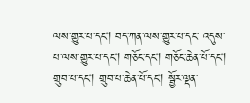ལས་གྱུར་པ་དང། བད་ཀན་ལས་གྱུར་པ་དང་ འདུས་པ་ལས་གྱུར་པ་དང། གཅོང་དང། གཅོང་ཆེན་པོ་དང། གྲུབ་པ་དང། གྲུབ་པ་ཆེན་པོ་དང། སྦྱོར་ལྡན་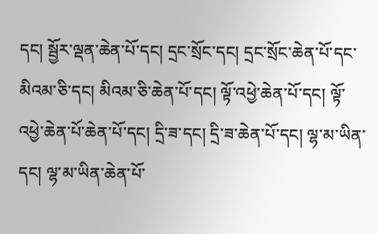དང། སྦྱོར་ལྡན་ཆེན་པོ་དང། དྲང་སྲོང་དང། དྲང་སྲོང་ཆེན་པོ་དང་ མིའམ་ཅི་དང། མིའམ་ཅི་ཆེན་པོ་དང། ལྟོ་འཕྱེ་ཆེན་པོ་དང། ལྟོ་འཕྱེ་ཆེན་པོ་ཆེན་པོ་དང། དྲི་ཟ་དང། དྲི་ཟ་ཆེན་པོ་དང། ལྷ་མ་ཡིན་དང། ལྷ་མ་ཡིན་ཆེན་པོ་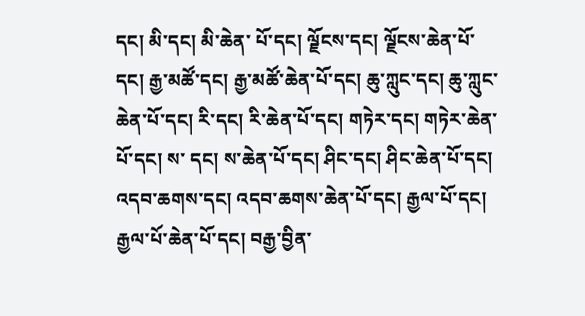དང། མི་དང། མི་ཆེན་ པོ་དང། ལྗོངས་དང། ལྗོངས་ཆེན་པོ་དང། རྒྱ་མཚོ་དང། རྒྱ་མཚོ་ཆེན་པོ་དང། ཆུ་ཀླུང་དང། ཆུ་ཀླུང་ཆེན་པོ་དང། རི་དང། རི་ཆེན་པོ་དང། གཏེར་དང། གཏེར་ཆེན་པོ་དང། ས་ དང། ས་ཆེན་པོ་དང། ཤིང་དང། ཤིང་ཆེན་པོ་དང། འདབ་ཆགས་དང། འདབ་ཆགས་ཆེན་པོ་དང། རྒྱལ་པོ་དང། རྒྱལ་པོ་ཆེན་པོ་དང། བརྒྱ་བྱིན་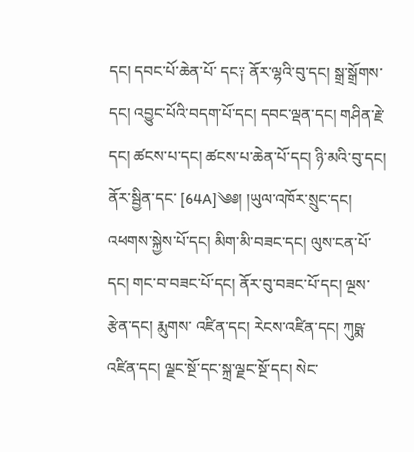དང། དབང་པོ་ཆེན་པོ་ དང༑ ནོར་ལྷའི་བུ་དང། སྒྲ་སྒྲོགས་དང། འབྱུང་པོའི་བདག་པོ་དང། དབང་ལྡན་དང། གཤིན་རྗེ་དང། ཚངས་པ་དང། ཚངས་པ་ཆེན་པོ་དང། ཉི་མའི་བུ་དང། ནོར་སྦྱིན་དང་ [64A]༄༅། །ཡུལ་འཁོར་སྲུང་དང། འཕགས་སྐྱེས་པོ་དང། མིག་མི་བཟང་དང། ལུས་ངན་པོ་དང། གང་བ་བཟང་པོ་དང། ནོར་བུ་བཟང་པོ་དང། ལྔས་རྩེན་དང། རྨུགས་ འཛིན་དང། རེངས་འཛིན་དང། ཀུཥྨ་འཛིན་དང། ལྗང་སྔོ་དང་སྐྲ་ལྗང་སྔོ་དང། སེང་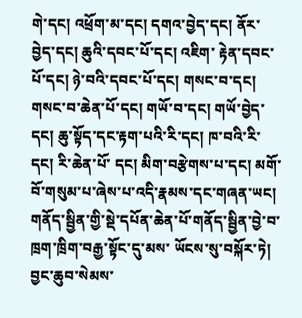གེ་དང། འཕྲོག་མ་དང། དགའ་བྱེད་དང། ནོར་བྱེད་དང། ཆུའི་དབང་པོ་དང། འཇིག་ རྟེན་དབང་པོ་དང། ཉེ་བའི་དབང་པོ་དང། གསང་བ་དང། གསང་བ་ཆེན་པོ་དང། གཡོ་བ་དང། གཡོ་བྱེད་དང། ཆུ་སྟོད་དང་རྟག་པའི་རི་དང། ཁ་བའི་རི་དང། རི་ཆེན་པོ་ དང། མིག་བརྩེགས་པ་དང། མགོ་བོ་གསུམ་པ་ཞེས་པ་འདི་རྣམས་དང་གཞན་ཡང། གནོད་སྦྱིན་གྱི་སྡེ་དཔོན་ཆེན་པོ་གནོད་སྦྱིན་བྱེ་བ་ཁྲག་ཁྲིག་བརྒྱ་སྟོང་དུ་མས་ ཡོངས་སུ་བསྐོར་ཏེ། བྱང་ཆུབ་སེམས་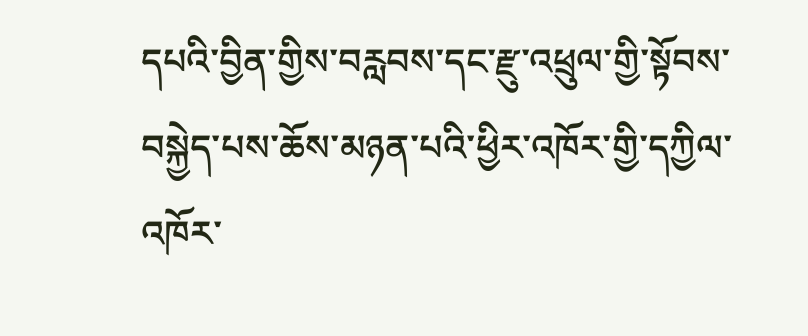དཔའི་བྱིན་གྱིས་བརླབས་དང་རྫུ་འཕྲུལ་གྱི་སྟོབས་བསྐྱེད་པས་ཆོས་མཉན་པའི་ཕྱིར་འཁོར་གྱི་དཀྱིལ་འཁོར་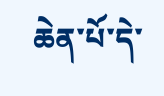ཆེན་པོ་དེ་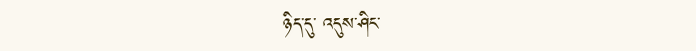ཉིད་དུ་ འདུས་ཤིང་